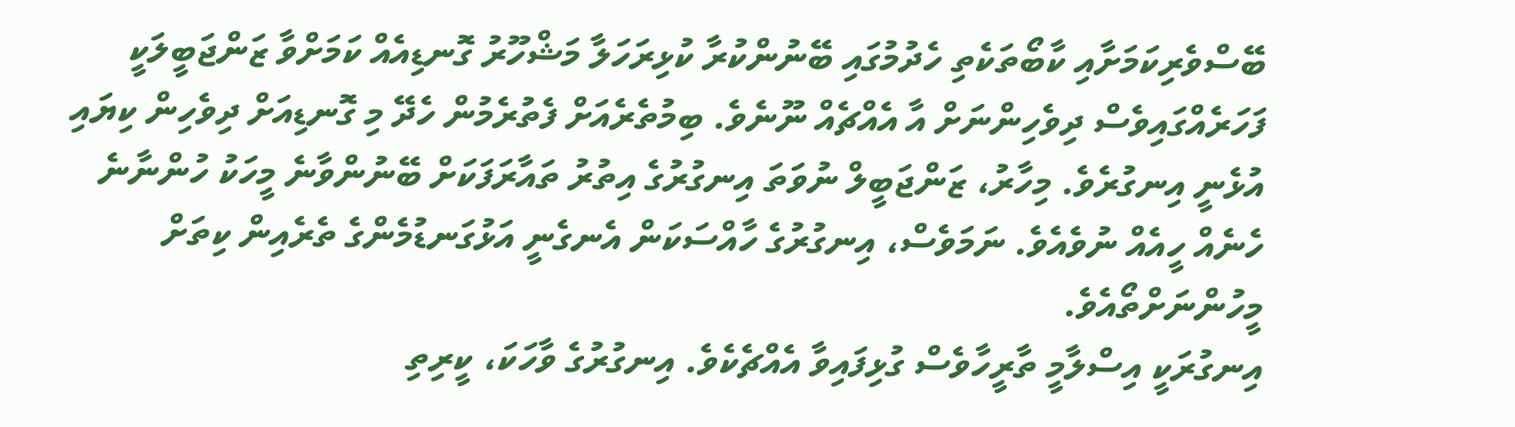ބޭސްވެރިކަމަށާއި ކާބޯތަކެތި ހެދުމުގައި ބޭނުންކުރާ ކުޅިރަހަލާ މަޝްހޫރު ގޮނޑިއެއް ކަމަށްވާ ޒަންޖަބީލަކީ ފަހަރެއްގައިވެސް ދިވެހިންނަށް އާ އެއްޗެއް ނޫނެވެ. ބިމުތެރެއަށް ފެތުރެމުން ހެދޭ މި ގޮނޑިއަށް ދިވެހިން ކިޔައި އުޅެނީ އިނގުރެވެ. މިހާރު، ޒަންޖަބީލް ނުވަތަ އިނގުރުގެ އިތުރު ތައާރަފަކަށް ބޭނުންވާނެ މީހަކު ހުންނާނެ ހެނެއް ހީއެއް ނުވެއެވެ. ނަމަވެސް، އިނގުރުގެ ހާއްސަކަން އެނގެނީ އަޅުގަނޑުމެންގެ ތެރެއިން ކިތަށް މީހުންނަށްތޯއެވެ.
އިނގުރަކީ އިސްލާމީ ތާރީހާވެސް ގުޅިފައިވާ އެއްޗެކެވެ. އިނގުރުގެ ވާހަކަ، ކީރިތި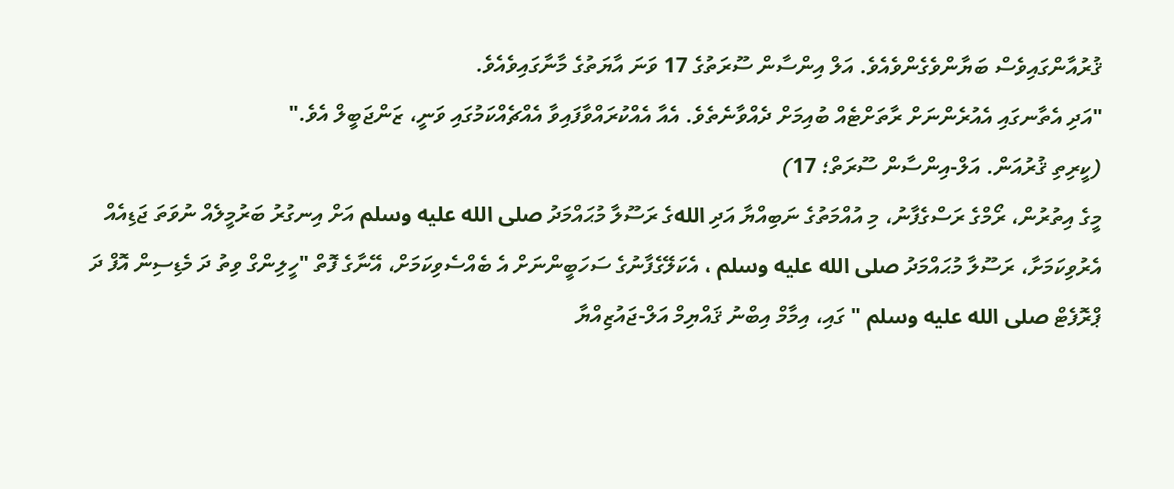ޤުރުއާންގައިވެސް ބަޔާންވެގެންވެއެވެ. އަލް އިންސާން ސޫރަތުގެ 17 ވަނަ އާޔަތުގެ މާނާގައިވެއެވެ.
"އަދި އެތާނގައި އެއުރެންނަށް ރާތަށްޓެއް ބުއިމަށް ދެއްވާނެތެވެ. އެއާ އެއްކުރައްވާފައިވާ އެއްޗެއްކަމުގައި ވަނީ، ޒަންޖަބީލް އެވެ."
(ކީރިތި ޤުރުއަން. އަލް-އިންސާން ސޫރަތް؛ 17)
މީގެ އިތުރުން، ރޯމްގެ ރަސްގެފާނު، މި އުއްމަތުގެ ނަބިއްޔާ އަދި اللهގެ ރަސޫލާ މުޙައްމަދު صلى الله عليه وسلم އަށް އިނގުރު ބަރުމީލެއް ނުވަތަ ޖަޑިއެއް އެރުވިކަމަށާ، ރަސޫލާ މުޙައްމަދު صلى الله عليه وسلم ، އެކަލޭގެފާނުގެ ސަހަބީންނަށް އެ ބެއްސެވިކަމަށް، އޭނާގެ ފޮތް "ހީލިންގް ވިތު ދަ މެޑިސިން އޮފް ދަ ޕްރޮފެޓް صلى الله عليه وسلم " ގައި، އިމާމް އިބްނު ޤައްޔިމް އަލް-ޖައުޒިއްޔާ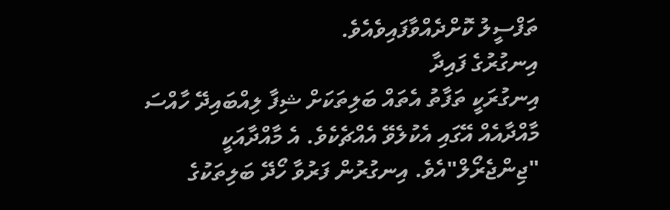ތަފްސީލު ކޮށްދެއްވާފައިވެއެވެ.
އިނގުރުގެ ފައިދާ
އިނގުރަކީ ތަފާތު އެތައް ބަލިތަކަށް ޝިފާ ލިއްބައިދޭ ހާއްސަ މާއްދާއެއް އޭގައި އެކުލެވޭ އެއްޗެކެވެ. އެ މާއްދާއަކީ "ޖިންޖެރޯލް"އެވެ. އިނގުރުން ފަރުވާ ހޯދޭ ބަލިތަކުގެ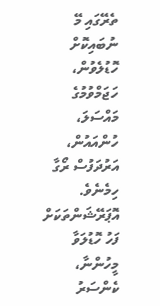ތެރޭގައި މޭ ނުބައިކޮށް ހޮޑުލެވުން، ހަޖަމްވުމުގެ މައްސަލަ، ހުންއައުން، އަރުދަފުސް ރޯގާ ހިމެނެވެ.
އޮޕަރޭޝަންތަކަށް ފަހު ހޮޑުލަވާ މީހުންނާ، ކެންސަރު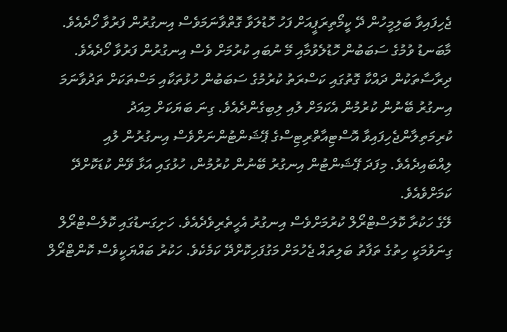ޖެހިފައިވާ ބަލިމީހުން ދޭ ކީމޯތިރަޕީއަށް ފަހު ހޮޑުލަވާ ގޮތްވާނަމަވެސް އިނގުރުން ފަރުވާ ހޯދެއެވެ. މާބަނޑު ވުމުގެ ސަބަބުން ހޮޑުލެވުމާއި މޭ ނުބައި ކުރުމަށް ވެސް އިނގުރުން ފަރުވާ ހޯދެއެވެ.
ދިރާސާތަކުން ދައްކާ ގޮތުގައި ކަސްރަތު ކުރުމުގެ ސަބަބުން ހުޅުތަކާއި މަސްތަކަށް ތަދުވާނަމަ އިނގުރު ބޭނުން ކުރުމުން އެކަމަށް ލުއި ލިބިގެންދެއެވެ. ގިނަ ބަޔަކަށް މިއަދު ކުރިމަތިލާންޖެހިފައިވާ އޮސްޓިއާތްރިޓިސްގެ ޕޭޝަންޓުންނަށްވެސް އިނގުރުން ލުއި ލިއްބައިދެއެވެ. މިފަދަ ޕޭޝަންޓުން އިނގުރު ބޭނުން ކުރުމުން، ހުޅުގައި އަޅާ ވޭން ކުޑަކޮށްދޭ ކަމަށްވެއެވެ.
ލޭގެ ހަކުރާ ކޮލަސްޓްރޯލް ކުރުމަށްވެސް އިނގުރު އެހީތެރިވެދެއެވެ. ހަށިގަނޑުގައި ކޮލެސްޓްރޯލް ގިނަވުމަކީ ހިތުގެ ތަފާތު ބަލިތައް ޖެހުމަށް މަގުފަހިކޮށްދޭ ކަމެކެވެ. ހަކުރު ބައްޔަކީވެސް ކޮންޓްރޯލް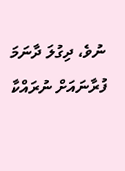ނުވެ، ދިގުލަ ދާނަމަ ފުރާނައަށް ނުރައްކާ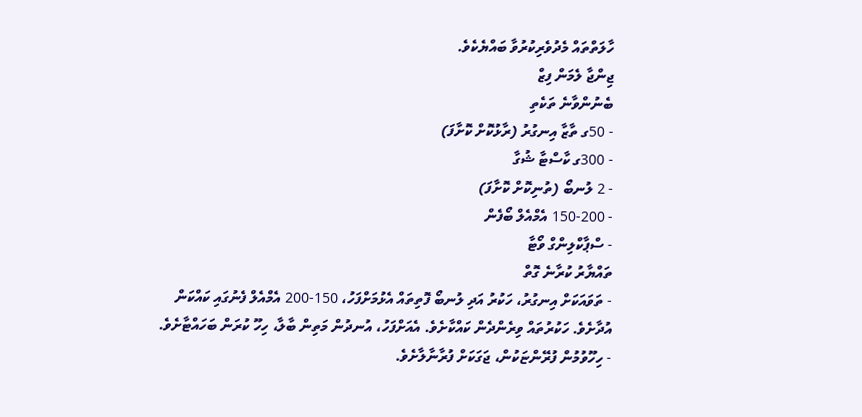ހާލަތްތައް މެދުވެރިކުރުވާ ބައްޔެކެވެ.
ޖިންޖާ ލެމަން ފިޒް
ބެނުންވާނެ ތަކެތި
- 50ގ ތާޒާ އިނގުރު (ރާޅުކޮށް ކޮށާފަ)
- 300ގ ކާސްޓާ ޝުގާ
- 2 ލުނބޯ (ތުނިކޮށް ކޮށާފަ)
- 150-200 އެމްއެލް ބޯފެން
- ސްޕާކްލިންގް ވޯޓާ
ތައްޔާރު ކުރާނެ ގޮތް
- ތަވައަކަށް އިނގުރު، ހަކުރު އަދި ލުނބޯ ފޮތިތައް އެޅުމަށްފަހު، 150-200 އެމްއެލް ފެނުގައި ކައްކަން އުދާށެވެ. ހަކުރުތައް ވިރެންދެން ކައްކާށެވެ. އެއަށްފަހު، އުނދުން މަތިން ބާލާ، ހިހޫ ކުރަން ބަހައްޓާށެވެ.
- ހިހޫވުމުން ފުރޭންޏަކުން، ޖަގަކަށް ފުރާނާލާށެވެ.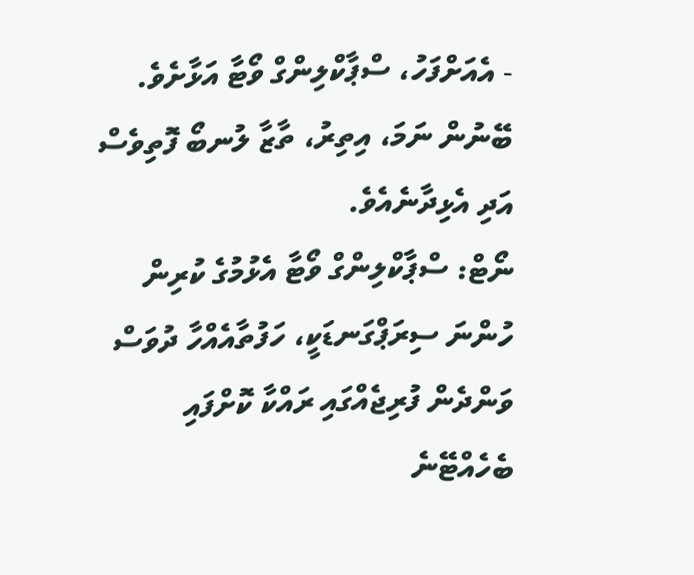- އެއަށްފަހު، ސްޕާކްލިންގް ވޯޓާ އަޅާށެވެ. ބޭނުން ނަމަ، އިތިރު، ތާޒާ ލުނބޯ ފޮތިވެސް އަދި އެޅިދާނެއެވެ.
ނޯޓް: ސްޕާކްލިންގް ވޯޓާ އެޅުމުގެ ކުރިން ހުންނަ ސިރަޕްގަނޑަކީ، ހަފުތާއެއްހާ ދުވަސް ވަންދެން ފުރިޖެއްގައި ރައްކާ ކޮށްފައި ބެހެއްޓޭނެ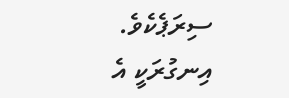ސިރަޕެކެވެ.
އިނގުރަކީ އެ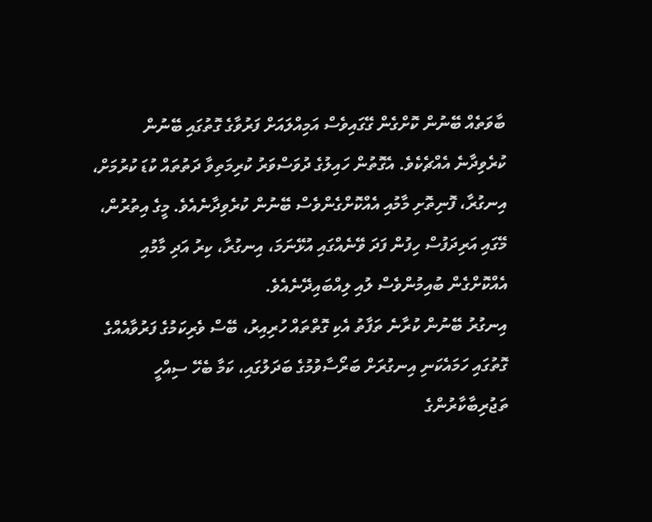ބާވަތެއް ބޭނުން ކޮށްގެން ގޭގައިވެސް އަމިއްލައަށް ފަރުވާގެ ގޮތުގައި ބޭނުން ކުރެވިދާނެ އެއްޗެކެވެ. އެގޮތުން ހައިލުގެ ދުވަސްވަރު ކުރިމަތިވާ ދަތުތައް ކުޑަ ކުރުމަށް، އިނގުރާ، ފޮނިތޮށި މާމުއި އެއްކޮށްގެންވެސް ބޭނުން ކުރެވިދާނެއެވެ. މީގެ އިތުރުން، މޭގައި އަރިދަފުސް ހިފުން ފަދަ ވޭނެއްގައި އުޅޭނަމަ، އިނގުރާ، ކިރު އަދި މާމުއި އެއްކޮށްގެން ބުއިމުންވެސް ލުއި ލިއްބައިދޭނެއެވެ.
އިނގުރު ބޭނުން ކުރާނެ ތަފާތު އެކި ގޮތްތައް ހުރިއިރު، ބޭސް ވެރިކަމުގެ ފަރުވާއެއްގެ ގޮތުގައި ހަމައެކަނި އިނގުރަށް ބަރޯސާވުމުގެ ބަދަލުގައި، ކަމާ ބެހޭ ސިއްހީ ތަޖުރިބާކާރުންގެ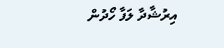އިރުޝާދާ ލަފާ ހޯދުން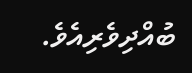ބުއްދިވެރިއެވެ.